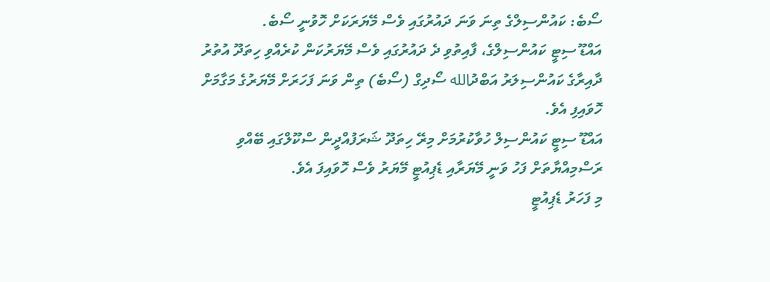ސޯބެ: ކައުންސިލްގެ ތިނަ ވަނަ ދައުރުގައި ވެސް މޭޔަރަކަށް ހޮވުނީ ސޯބެ.
އައްޑޫ ސިޓީ ކައުންސިލްގެ، ފާއިތުވި ދެ ދައުރުގައި ވެސް މޭޔަރުކަން ކުރެއްވި ހިތަދޫ އުތުރު ދާއިރާގެ ކައުންސިލަރު އަބްދުالله ސޯދިގް (ސޯބެ) ތިން ވަނަ ފަހަރަށް މޭޔަރުގެ މަގާމަށް ހޮވައިފި އެވެ.
އައްޑޫ ސިޓީ ކައުންސިލް ހުވާކުރުމަށް މިރޭ ހިތަދޫ ޝަރަފުއްދީން ސްކޫލްގައި ބޭއްވި ރަސްމިއްޔާތަށް ފަހު ވަނީ މޭޔަރާއި ޑެޕިއުޓީ މޭޔަރު ވެސް ހޮވައިފަ އެވެ.
މި ފަހަރު ޑެޕިއުޓީ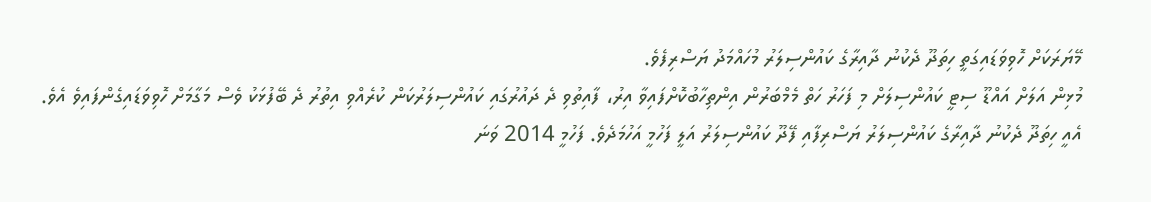މޭޔަރަކަށް ހޮވިވަޑައިގަތީ ހިތަދޫ ދެކުނު ދާއިރާގެ ކައުންސިލަރު މުހައްމަދު ޔަސްރިފެވެ.
މުޅިން އަލަށް އައްޑޫ ސިޓީ ކައުންސިލަށް މި ފަހަރު ހަތް މެމްބަރުން އިންތިހާބުކޮށްފައިވާ އިރު، ފާއިތުވި ދެ ދައުރުގައި ކައުންސިލަރުކަން ކުރެއްވި އިތުރު ދެ ބޭފުޅަކު ވެސް މަގާމަށް ހޮވިވަޑައިގެންފައިވެ އެވެ.
އެއީ ހިތަދޫ ދެކުނު ދާއިރާގެ ކައުންސިލަރު ޔަސްރިފާއި ފޭދޫ ކައުންސިލަރު އަލީ ފަހުމީ އަހުމަދެވެ. ފަހުމީ 2014 ވަނަ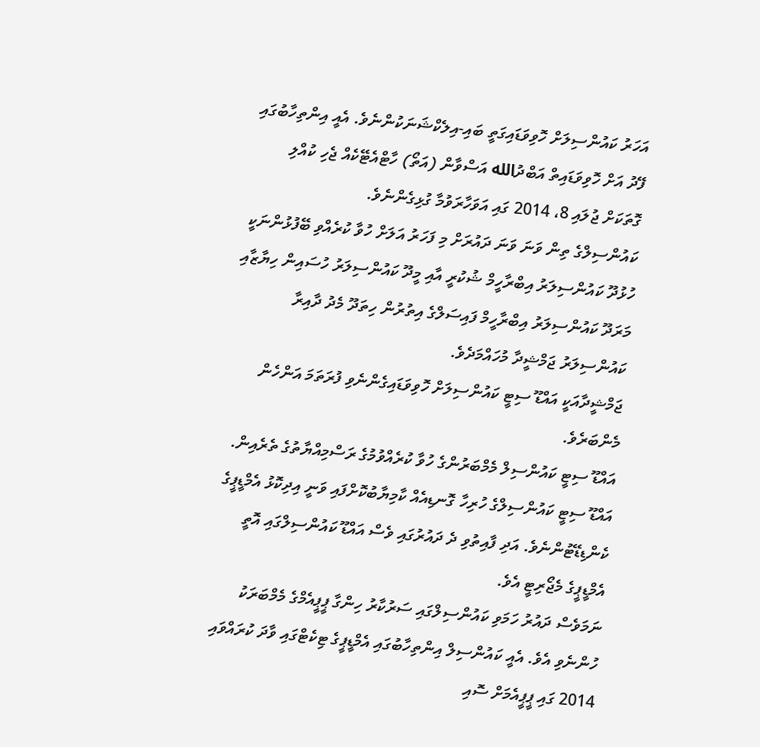އަހަރު ކައުންސިލަށް ހޮވިވަޑައިގަތީ ބައި-އިލެކްޝަނަކުންނެވެ. އެއީ އިންތިހާބުގައި ފޭދު އަށް ހޮވިވަޑައިތް އަބްދުالله އަސްވާން (އަތޯ) ހާޓްއެޓޭކެއް ޖެހި ކުއްލި ގޮތަކަށް ޖުލައި 8، 2014 ގައި އަވަހާރަވުމާ ގުޅިގެންނެވެ.
ކައުންސިލްގެ ތިން ވަނަ ވަނަ ދައުރަށް މި ފަހަރު އަލަށް ހުވާ ކުރެއްވި ބޭފުޅުންނަކީ ހުޅުދޫ ކައުންސިލަރު އިބްރާހީމް ޝުކުރީ އާއި މީދޫ ކައުންސިލަރު ހުސައިން ހިޔާޒާއި މަރަދޫ ކައުންސިލަރު އިބްރާހީމް ފައިސަލްގެ އިތުރުން ހިތަދޫ މެދު ދާއިރާ ކައުންސިލަރު ޖަމްޝީދާ މުހައްމަދެވެ.
ޖަމްޝީދާއަކީ އައްޑޫ ސިޓީ ކައުންސިލަށް ހޮވިވަޑައިގެންނެވި ފުރަތަމަ އަންހެން މެންބަރެވެ.
އައްޑޫ ސިޓީ ކައުންސިލް މެމްބަރުންގެ ހުވާ ކުރެއްވުމުގެ ރަސްމިއްޔާތުގެ ތެރެއިން.
އައްޑޫ ސިޓީ ކައުންސިލްގެ ހުރިހާ ގޮނޑިއެއް ކާމިޔާބުކޮށްފައި ވަނީ އިދިކޮޅު އެމްޑީޕީގެ ކެންޑިޑޭޓުންނެވެ. އަދި ފާއިތުވި ދެ ދައުރުގައި ވެސް އައްޑޫ ކައުންސިލްގައި އޮތީ އެމްޑީޕީގެ މެޖޯރިޓީ އެވެ.
ނަމަވެސް ދައުރު ހަމަވި ކައުންސިލްގައި ސަރުކާރު ހިންގާ ޕީޕީއެމްގެ މެމްބަރަކު ހުންނެވި އެވެ. އެއީ ކައުންސިލް އިންތިހާބުގައި އެމްޑީޕީގެ ޓިކެޓްގައި ވާދަ ކުރައްވައި 2014 ގައި ޕީޕީއެމަށް ސޮއި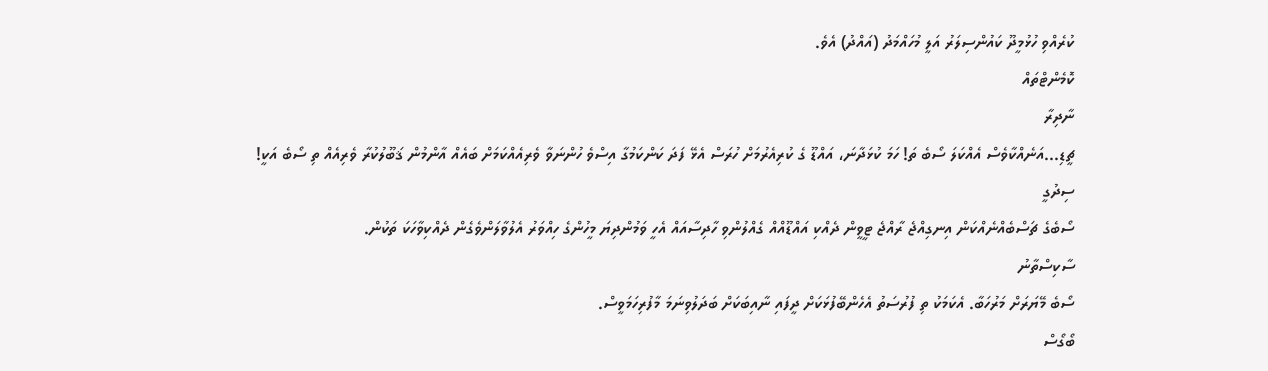ކުރެއްވި ހުޅުމީދޫ ކައުންސިލަރު އަލީ މުހައްމަދު (އައްދު) އެވެ.
ކޮމެންޓްތައް
ނާދިރާ
ޗީޑި...އަނެއްކާވެސް އެއްކަލަ ސޯބެ ތަ! ހަމަ ކުޅަދާނަ، އައްޑޫ ގެ ކުރިއެރުމަށް ހުރަސް އެޅޭ ފަދަ ކަންކަމުގާ އިސްވެ ހުންނަވާ ވެރިއެއްކަމަށް ބައެއް އާންމުން ޤަބޫލުކުރާ ވެރިއެއް ތި ސޯބެ އަކީ!
ސިދުގީ
ސޯބެގެ ޗަސްބެއްނެއްކަން އިނގިއްޖެ ރާއްޖެ ޓީވީން ދެއްކި އައްޑޫއްއް ގެއްލުންވި ހާދިސާއައް އެހީ ވަމުންދިޔަ މީހުންގެ ހިއްވަރު އެލުވާލަންވެގެން ދެއްކިވާހަކަ ތަކުން.
ސާކިސްތާނު
ސޯބެ މޭޔަރަށް މަރުހަބާ. އެކަމަކު ތި ފުރުސަތު އެހެންބޭފުޅަކަށް ދީފައި ނާއިބަކަށް ބަދަލުވިނަމަ މާފުރިހަމަވީސް.
ބޯގޯސް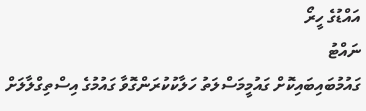އައްޑުގެ ހީރޯ
ނައްޓު
ގައުމުބައިބައިކޮށް ގައުމީމަސްލަތު ހަލާކުކުރަންގޮވާ ގައުމުގެ އިސްތިގްލާލަށް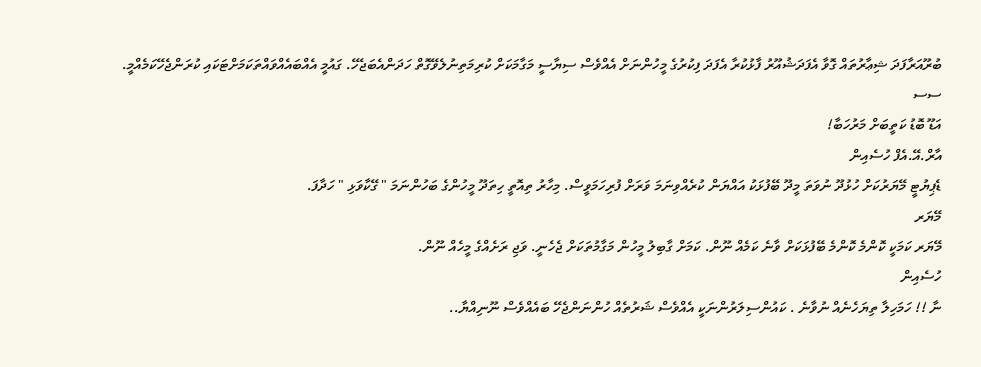ބުރޫއަރާފަދަ ޝިޢާރުތައް ގޮވާ އެފަދަޝުއޫރު ފާޅުކުރާ އެފަދަ ފިކުރުގެ މީހުންނަށް އެއްވެސް ސިޔާސީ މަގާމަކަށް ކުރިމަތިނުލެވޭގޮތް ހަދަންއެބަޖެހޭ. ގައުމީ އެއްބައެއްވައްތަކަމަށްޓަކައި ކުރަންޖެހޭކަމެއްމީ.
ސސ
އަޑޫ ބޮޑު ކަތީބަށް މަރުހަބާ!
އާރް.އޭ.އެފް ހުސެއިން
ޑެޕިޔުޓީ މޭޔަރުކަށް ހުޅުދޫ ނުވަތަ މީދޫ ބޭފުޅަކު އައްޔަން ކުރެއްވިނަމަ ވަރަށް ފުރިހަމަވީސް. މިހާރު ތިއޮތީ ހިތަދޫ މީހުންގެ ބަހުންނަމަ " ގޭކާވަޅި " ހަދާފަ.
މޭޔަރ
މޭޔަރ ކަމަކީ ކޮންމެ ކޮންމެ ބޭފުޅަކަށް ވާނެ ކަމެއް ނޫން. ކަމަށް ގާބިލު މީހުން މަގާމުތަކަށް ޖެހެނީ. ވަޖި ރަށެއްގެ މީހެއް ނޫން.
ހުސެއިން
ނާ !! ހަމަހިލާ ތިޔަހެނެއް ނުވާނެ . ކައުންސިލަރުންނަކީ އެއްވެސް ޝަރުތެއް ހުންނަންޖެހޭ ބައެއްވެސް ނޫނިއްޔާ..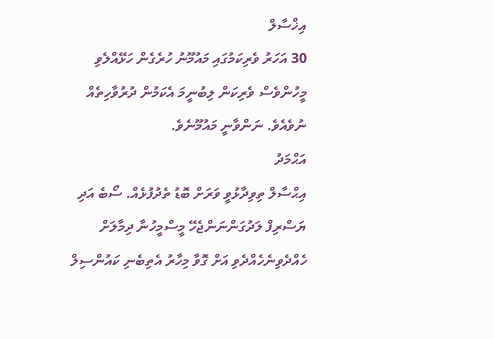އިޚްސާލް
30 އަހަރު ވެރިކަމުގައި މައުމޫނު ހުރެގެން ހަޅޭއްލެވި މީހުންވެސް ވެރިކަން ލިބުނީމަ އެކަމުން ދުރުވާހިތެއް ނުވެއެވެ. ނަންވާނީ މައުމޫނެވެ.
އަޙްމަދު
އިޙްސާލް ތިވިދާޅުވީ ވަރަށް ބޮޑު ތެދުފުޅެއް. ސޯބެ އަދި ޔަސްރިފް ލަދުގަންނަންޖެހޭ މީސްމީހުނާ ދިމާލަށް ހެއްދެވިނެހެއްދެވި އަށް ގޮވާ މިހާރު އެތިބެނި ކައުންސިލް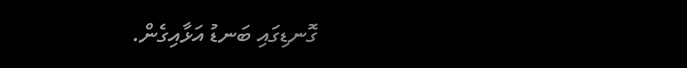ގޮނޑިގައި ބަނޑު އަޅާއިގެން.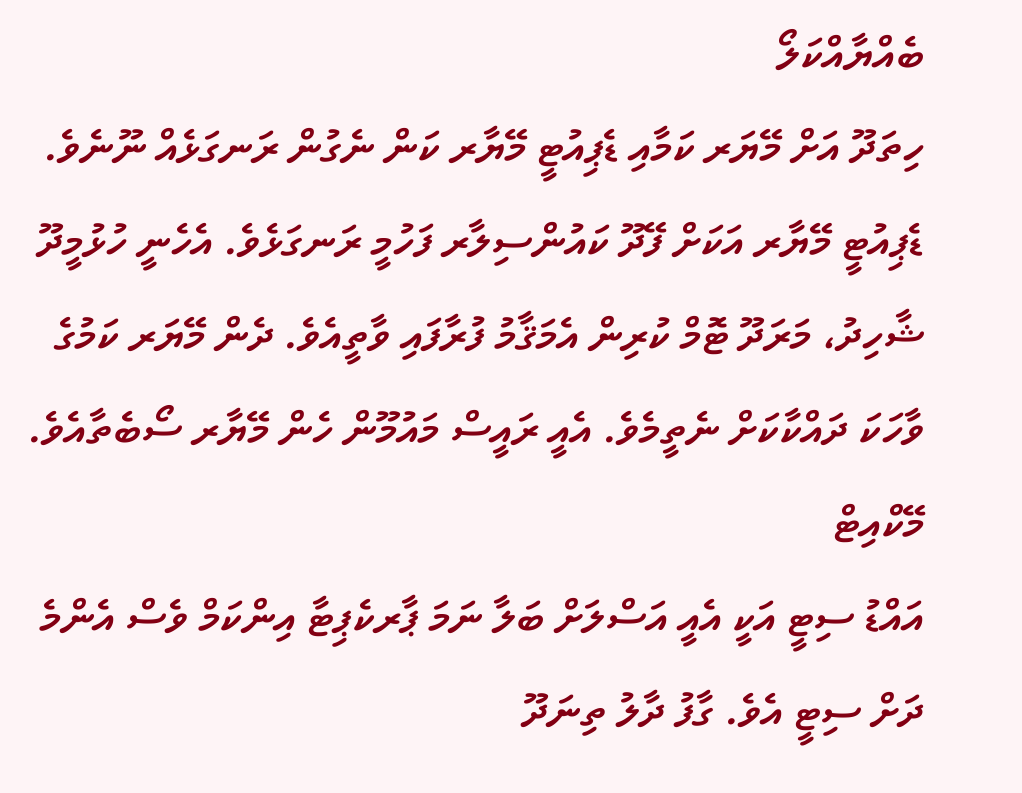ބެއްޔާއްކަލޯ
ހިތަދޫ އަށް މޭޔަރ ކަމާއި ޑެޕިއުޓީ މޭޔާރ ކަން ނެގުން ރަނގަޅެއް ނޫނެވެ. ޑެޕިއުޓީ މޭޔާރ އަކަށް ފޭދޫ ކައުންސިލާރ ފަހުމީ ރަނގަޅެވެ. އެހެނީ ހުޅުމީދޫ ޝާހިދު، މަރަދޫ ޓޮމް ކުރިން އެމަޤާމު ފުރާފައި ވާތީއެވެ. ދެން މޭޔަރ ކަމުގެ ވާހަކަ ދައްކާކަށް ނެތީމެވެ. އެއީ ރައީސް މައުމޫން ހެން މޭޔާރ ސޯބެތާއެވެ.
މޭކްއިޓް
އައްޑު ސިޓީ އަކީ އެއީ އަސްލަށް ބަލާ ނަމަ ޕާރކެޕިޓާ އިންކަމް ވެސް އެންމެ ދަށް ސިޓީ އެވެ. ގާފު ދާލު ތިނަދޫ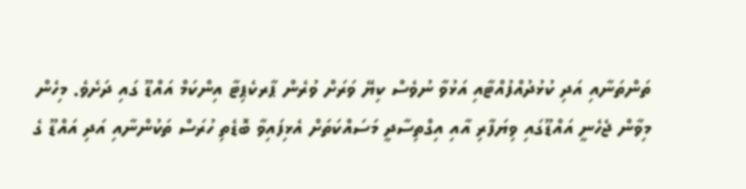ތަންތަނާއި އަދި ކުޅުދުއްފުއްޓާއި އަޅުވާ ނުވެސް ކިޔޭ ވަރަށް ވުރެން ޕާރކެޕިޓާ އިންކަމް އައްޑޫ ގައި ދަށެވެ. މިހެން މިވާން ޖެހެނީ އައްޑޫގައި ވިޔަފާރި އާއި އިގްތިސާދީ މަސައްކަތަށް އެޅިފައިވާ ބޮޑެތި ހުރަސް ތަކުންނާއި އަދި އައްޑޫ ގެ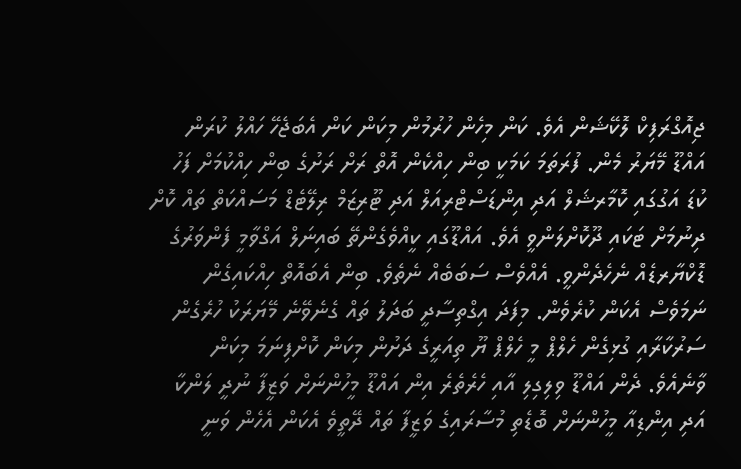ޖިއޮގްރަފިކް ލޮކޭޝަން އެވެ. ކަން މިހެން ހުރުމުން މިކަން ކަން އެބަޖެހޭ ހައްލު ކުރަން އައްޑޫ މޭޔަރު މެން. ފުރަތަމަ ކަމަކީ ބިން ހިއްކެން އޮތް ރަށް ރަށުގެ ބިން ހިއްކުމަށް ފަހު ކުޑަ އަގުގައި ކޮމާރޝަލް އަދި އިންޑަސްޓްރިއަލް އަދި ޓޫރިޒަމް ރިލޭޓެޑް މަސައްކަތް ތައް ކޮށް ދިނުމަށް ޓަކައި ދޫކޮށްލަންވީ އެވެ. އައްޑޫގައި ކީއްވެގެންތޭ ބައިނަލް އަގްވާމީ ފެންވަރުގެ ޑޮކްޔާރޑެއް ނެހެދެންވީ. އެއްވެސް ސަބަބެއް ނެތެވެ. ބިން އެބައޮތް ހިއްކައިގެން ނަމަވެސް އެކަން ކުރެވެން. މިފަދަ އިގްތިސާދީ ބަދަލު ތައް ގެނެވޭނެ މޭޔަރަކު ހުރެގެން ސަރުކާރާއި ގުޅިގެން ހެލްޕް މީ ހެލްޕް ޔޫ ތިއަރީގެ ދަށުން މިކަން ކޮށްފިނަމަ މިކަން ވާނެއެވެ. ދެން އައްޑޫ ވިލިގިލި އާއި ހެރެތެރެ އިން އައްޑޫ މީހުންނަށް ވަޒީފާ ނުދީ ލަންކާ އަދި އިންޑިއާ މީހުންނަށް ބޮޑެތި މުސާރައިގެ ވަޒީފާ ތައް ދޭތީވެ އެކަން އެހެން ވަނީ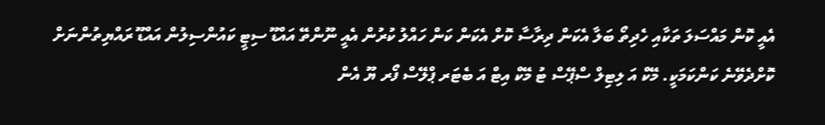އެއީ ކޮން މައްސަލަ ތަކާއި ހެދިތޯ ބަލާ އެކަން ދިރާސާ ކޮށް އެކަން ކަން ހައްލު ކުރުން އެއީ ނޫންތޭ އައްޑޫ ސިޓީ ކައުންސިލުން އައްޑޫ ރައްޔިތުންނަށް ކޮށްދެވޭނެ ކަންކަމަކީ. މޭކް އަ ލިޓިލް ސްޕޭސް ޓު މޭކް އިޓް އަ ބެޓަރ ޕްލޭސް ފޯރ ޔޫ އެން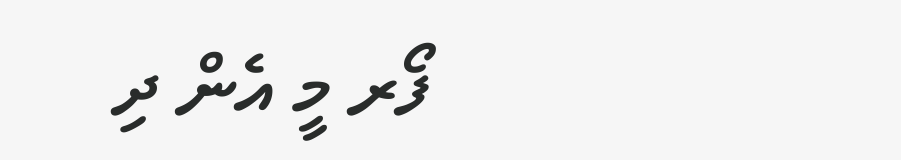ފޯރ މީ އެން ދި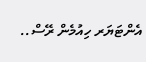އެންޓަޔަރ ހިއުމެން ރޭސް..